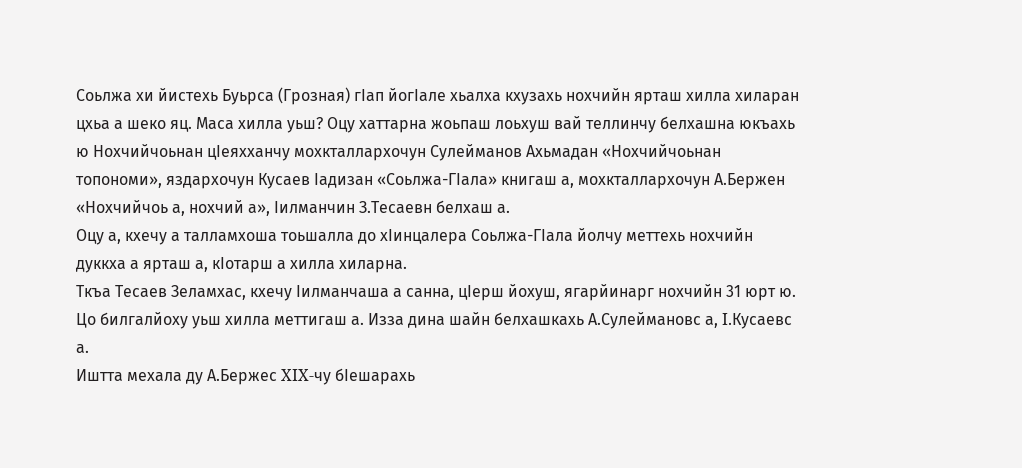Соьлжа хи йистехь Буьрса (Грозная) гIап йогIале хьалха кхузахь нохчийн ярташ хилла хиларан цхьа а шеко яц. Маса хилла уьш? Оцу хаттарна жоьпаш лоьхуш вай теллинчу белхашна юкъахь ю Нохчийчоьнан цIеяхханчу мохкталлархочун Сулейманов Ахьмадан «Нохчийчоьнан топономи», яздархочун Кусаев Iадизан «Соьлжа-ГIала» книгаш а, мохкталлархочун А.Бержен «Нохчийчоь а, нохчий а», Iилманчин З.Тесаевн белхаш а.
Оцу а, кхечу а талламхоша тоьшалла до хIинцалера Соьлжа-ГIала йолчу меттехь нохчийн дуккха а ярташ а, кIотарш а хилла хиларна.
Ткъа Тесаев Зеламхас, кхечу Iилманчаша а санна, цIерш йохуш, ягарйинарг нохчийн 31 юрт ю. Цо билгалйоху уьш хилла меттигаш а. Изза дина шайн белхашкахь А.Сулеймановс а, I.Кусаевс а.
Иштта мехала ду А.Бержес XIX-чу бIешарахь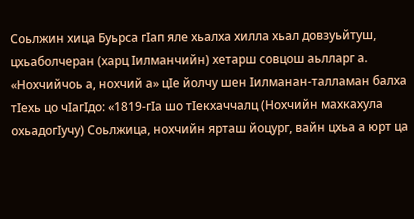Соьлжин хица Буьрса гIап яле хьалха хилла хьал довзуьйтуш, цхьаболчеран (харц Iилманчийн) хетарш совцош аьлларг а. «Нохчийчоь а, нохчий а» цIе йолчу шен Iилманан-талламан балха тIехь цо чIагIдо: «1819-гIа шо тIекхаччалц (Нохчийн махкахула охьадогIучу) Соьлжица, нохчийн ярташ йоцург, вайн цхьа а юрт ца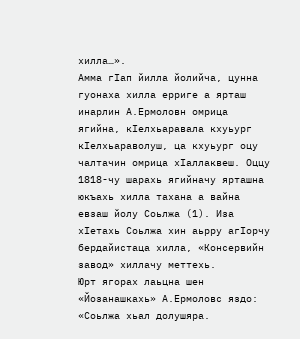хилла…».
Амма гIап йилла йолийча, цунна гуонаха хилла ерриге а ярташ инарлин А.Ермоловн омрица ягийна, кIелхьаравала кхуьург кIелхьараволуш, ца кхуьург оцу чалтачин омрица хIаллаквеш. Оццу 1818-чу шарахь ягийначу ярташна юкъахь хилла тахана а вайна евзаш йолу Соьлжа (1). Иза хIетахь Соьлжа хин аьрру агIорчу бердайистаца хилла, «Консервийн завод» хиллачу меттехь.
Юрт ягорах лаьцна шен «Йозанашкахь» А.Ермоловс яздо: «Соьлжа хьал долушяра.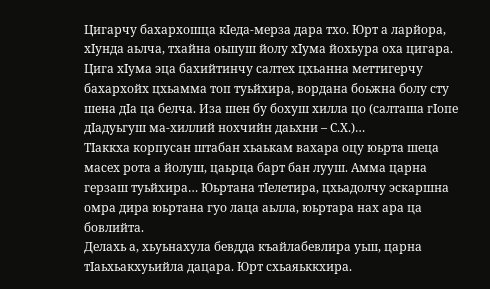Цигарчу бахархошца кIеда-мерза дара тхо. Юрт а ларйора, хIунда аьлча, тхайна оьшуш йолу хIума йохьура оха цигара. Цига хIума эца бахийтинчу салтех цхьанна меттигерчу бахархойх цхьамма топ туьйхира, вордана боьжна болу сту шена дIа ца белча. Иза шен бу бохуш хилла цо (салташа гIопе дIадуьгуш ма-хиллий нохчийн даьхни – С.Х.)…
ТIаккха корпусан штабан хьаькам вахара оцу юьрта шеца масех рота а йолуш, цаьрца барт бан лууш. Амма царна герзаш туьйхира… Юьртана тIелетира, цхьадолчу эскаршна омра дира юьртана гуо лаца аьлла, юьртара нах ара ца бовлийта.
Делахь а, хьуьнахула бевдда къайлабевлира уьш, царна тIаьхьакхуьийла дацара. Юрт схьаяьккхира.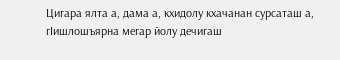Цигара ялта а, дама а, кхидолу кхачанан сурсаташ а, гIишлошъярна мегар йолу дечигаш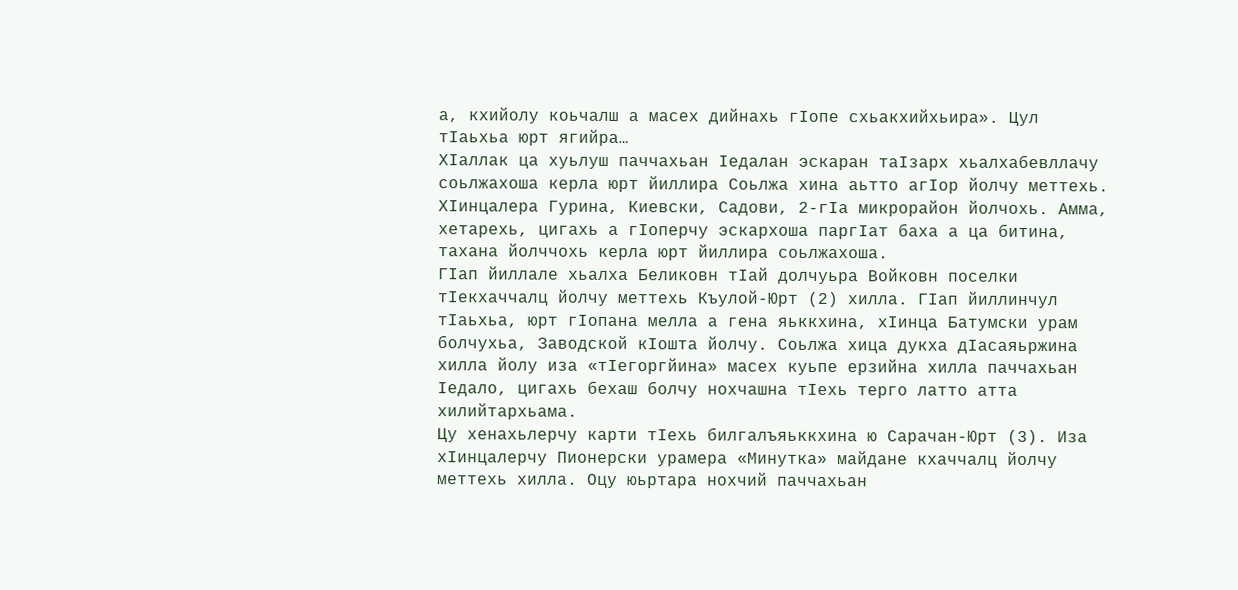а, кхийолу коьчалш а масех дийнахь гIопе схьакхийхьира». Цул тIаьхьа юрт ягийра…
ХIаллак ца хуьлуш паччахьан Iедалан эскаран таIзарх хьалхабевллачу соьлжахоша керла юрт йиллира Соьлжа хина аьтто агIор йолчу меттехь. ХIинцалера Гурина, Киевски, Садови, 2-гIа микрорайон йолчохь. Амма, хетарехь, цигахь а гIоперчу эскархоша паргIат баха а ца битина, тахана йолччохь керла юрт йиллира соьлжахоша.
ГIап йиллале хьалха Беликовн тIай долчуьра Войковн поселки тIекхаччалц йолчу меттехь Къулой-Юрт (2) хилла. ГIап йиллинчул тIаьхьа, юрт гIопана мелла а гена яьккхина, хIинца Батумски урам болчухьа, Заводской кIошта йолчу. Соьлжа хица дукха дIасаяьржина хилла йолу иза «тIегоргйина» масех куьпе ерзийна хилла паччахьан Iедало, цигахь бехаш болчу нохчашна тIехь терго латто атта хилийтархьама.
Цу хенахьлерчу карти тIехь билгалъяьккхина ю Сарачан-Юрт (3). Иза хIинцалерчу Пионерски урамера «Минутка» майдане кхаччалц йолчу меттехь хилла. Оцу юьртара нохчий паччахьан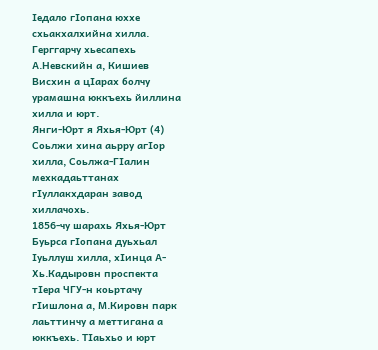Iедало гIопана юххе схьакхалхийна хилла. Герггарчу хьесапехь А.Невскийн а, Кишиев Висхин а цIарах болчу урамашна юккъехь йиллина хилла и юрт.
Янги-Юрт я Яхья-Юрт (4) Соьлжи хина аьрру агIор хилла, Соьлжа-ГIалин мехкадаьттанах гIуллакхдаран завод хиллачохь.
1856-чу шарахь Яхья-Юрт Буьрса гIопана дуьхьал Iуьллуш хилла, хIинца А-Хь.Кадыровн проспекта тIера ЧГУ-н коьртачу гIишлона а, М.Кировн парк лаьттинчу а меттигана а юккъехь. ТIаьхьо и юрт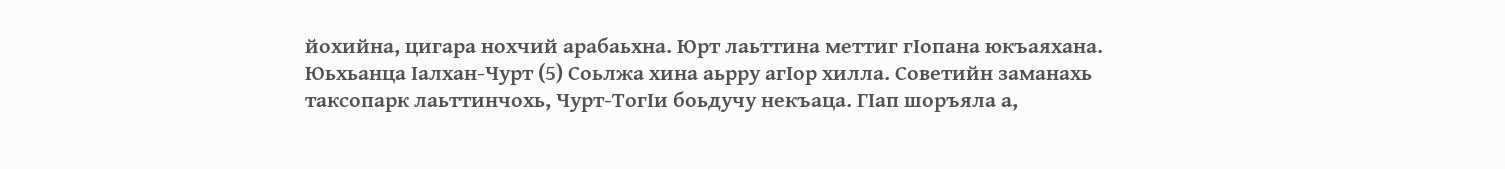йохийна, цигара нохчий арабаьхна. Юрт лаьттина меттиг гIопана юкъаяхана.
Юьхьанца Iалхан-Чурт (5) Соьлжа хина аьрру агIор хилла. Советийн заманахь таксопарк лаьттинчохь, Чурт-ТогIи боьдучу некъаца. ГIап шоръяла а,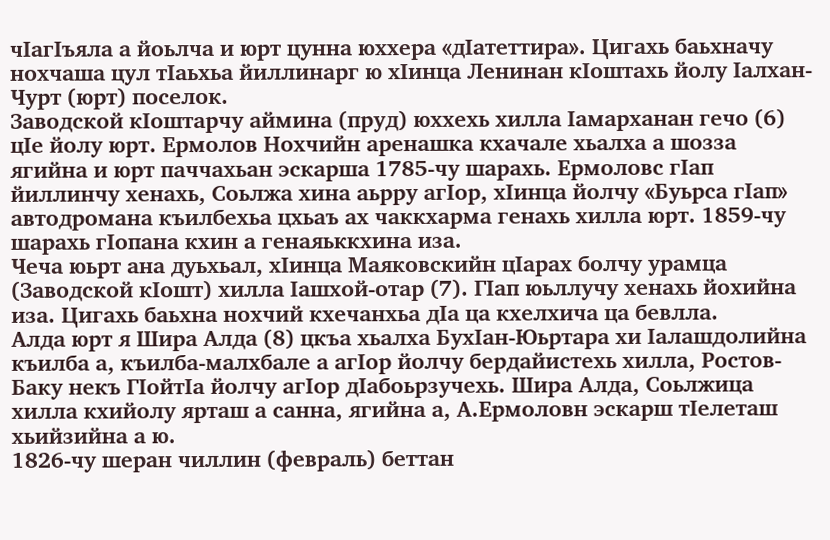чIагIъяла а йоьлча и юрт цунна юххера «дIатеттира». Цигахь баьхначу нохчаша цул тIаьхьа йиллинарг ю хIинца Ленинан кIоштахь йолу Iалхан-Чурт (юрт) поселок.
Заводской кIоштарчу аймина (пруд) юххехь хилла Iамарханан гечо (6) цIе йолу юрт. Ермолов Нохчийн аренашка кхачале хьалха а шозза ягийна и юрт паччахьан эскарша 1785-чу шарахь. Ермоловс гIап йиллинчу хенахь, Соьлжа хина аьрру агIор, хIинца йолчу «Буьрса гIап» автодромана къилбехьа цхьаъ ах чаккхарма генахь хилла юрт. 1859-чу шарахь гIопана кхин а генаяьккхина иза.
Чеча юьрт ана дуьхьал, хIинца Маяковскийн цIарах болчу урамца (Заводской кIошт) хилла Iашхой-отар (7). ГIап юьллучу хенахь йохийна иза. Цигахь баьхна нохчий кхечанхьа дIа ца кхелхича ца бевлла.
Алда юрт я Шира Алда (8) цкъа хьалха БухIан-Юьртара хи Iалашдолийна къилба а, къилба-малхбале а агIор йолчу бердайистехь хилла, Ростов-Баку некъ ГIойтIа йолчу агIор дIабоьрзучехь. Шира Алда, Соьлжица хилла кхийолу ярташ а санна, ягийна а, А.Ермоловн эскарш тIелеташ хьийзийна а ю.
1826-чу шеран чиллин (февраль) беттан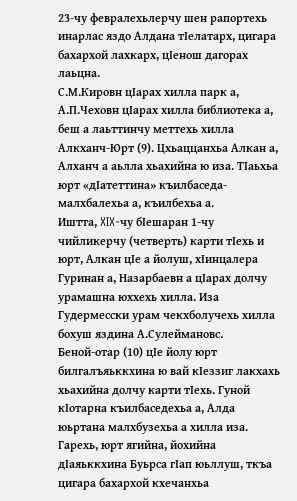23-чу февралехьлерчу шен рапортехь инарлас яздо Алдана тIелатарх, цигара бахархой лахкарх, цIенош дагорах лаьцна.
С.М.Кировн цIарах хилла парк а, А.П.Чеховн цIарах хилла библиотека а, беш а лаьттинчу меттехь хилла Алкханч-Юрт (9). Цхьаццанхьа Алкан а, Алханч а аьлла хьахийна ю иза. ТIаьхьа юрт «дIатеттина» къилбаседа-малхбалехьа а, къилбехьа а.
Иштта, XIX-чу бIешаран 1-чу чийликерчу (четверть) карти тIехь и юрт, Алкан цIе а йолуш, хIинцалера Гуринан а, Назарбаевн а цIарах долчу урамашна юххехь хилла. Иза Гудермесски урам чекхболучехь хилла бохуш яздина А.Сулеймановс.
Беной-отар (10) цIе йолу юрт билгалъяьккхина ю вай кIеззиг лакхахь хьахийна долчу карти тIехь. Гуной кIотарна къилбаседехьа а, Алда юьртана малхбузехьа а хилла иза. Гарехь, юрт ягийна, йохийна дIаяьккхина Буьрса гIап юьллуш, ткъа цигара бахархой кхечанхьа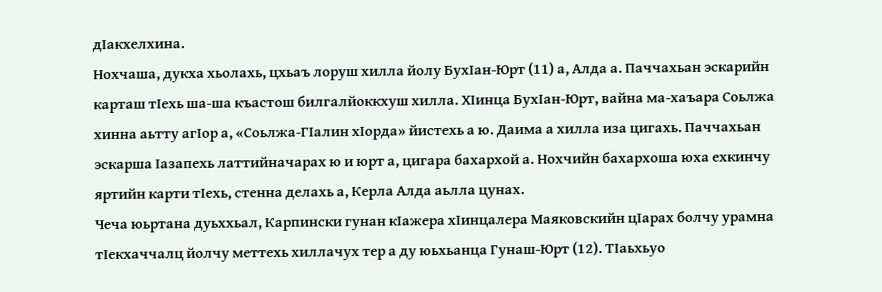дIакхелхина.
Нохчаша, дукха хьолахь, цхьаъ лоруш хилла йолу БухIан-Юрт (11) а, Алда а. Паччахьан эскарийн карташ тIехь ша-ша къастош билгалйоккхуш хилла. ХIинца БухIан-Юрт, вайна ма-хаъара Соьлжа хинна аьтту агIор а, «Соьлжа-ГIалин хIорда» йистехь а ю. Даима а хилла иза цигахь. Паччахьан эскарша Iазапехь латтийначарах ю и юрт а, цигара бахархой а. Нохчийн бахархоша юха ехкинчу яртийн карти тIехь, стенна делахь а, Керла Алда аьлла цунах.
Чеча юьртана дуьххьал, Карпински гунан кIажера хIинцалера Маяковскийн цIарах болчу урамна тIекхаччалц йолчу меттехь хиллачух тер а ду юьхьанца Гунаш-Юрт (12). ТIаьхьуо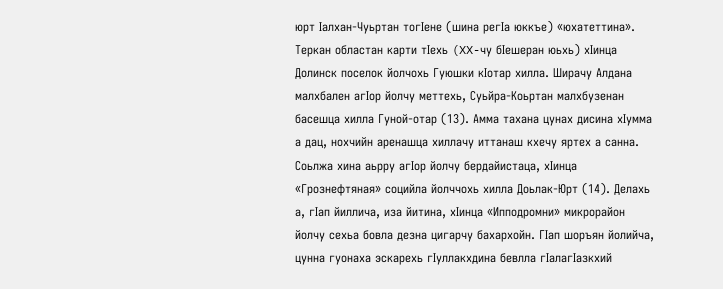юрт Iалхан-Чуьртан тогIене (шина регIа юккъе) «юхатеттина».
Теркан областан карти тIехь (XX-чу бIешеран юьхь) хIинца Долинск поселок йолчохь Гуюшки кIотар хилла. Ширачу Алдана малхбален агIор йолчу меттехь, Суьйра-Коьртан малхбузенан басешца хилла Гуной-отар (13). Амма тахана цунах дисина хIумма а дац, нохчийн аренашца хиллачу иттанаш кхечу яртех а санна.
Соьлжа хина аьрру агIор йолчу бердайистаца, хIинца «Грознефтяная» социйла йолччохь хилла Доьлак-Юрт (14). Делахь а, гIап йиллича, иза йитина, хIинца «Ипподромни» микрорайон йолчу сехьа бовла дезна цигарчу бахархойн. ГIап шоръян йолийча, цунна гуонаха эскарехь гIуллакхдина бевлла гIалагIазкхий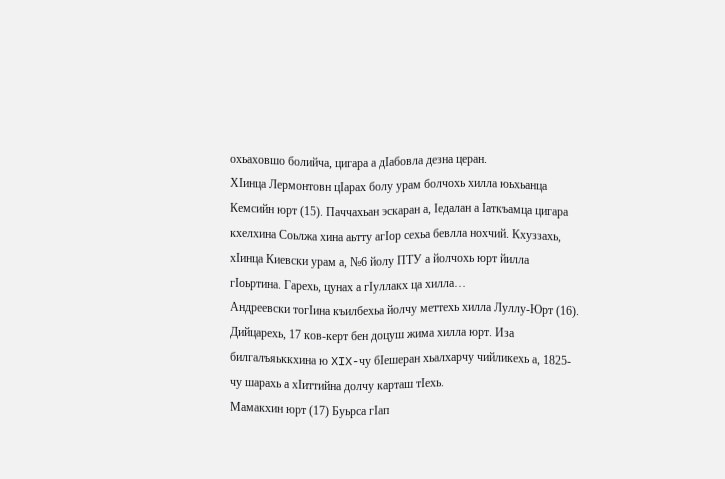охьаховшо болийча, цигара а дIабовла дезна церан.
ХIинца Лермонтовн цIарах болу урам болчохь хилла юьхьанца Кемсийн юрт (15). Паччахьан эскаран а, Iедалан а Iаткъамца цигара кхелхина Соьлжа хина аьтту агIор сехьа бевлла нохчий. Кхуззахь, хIинца Киевски урам а, №6 йолу ПТУ а йолчохь юрт йилла гIоьртина. Гарехь, цунах а гIуллакх ца хилла…
Андреевски тогIина къилбехьа йолчу меттехь хилла Луллу-Юрт (16). Дийцарехь, 17 ков-керт бен доцуш жима хилла юрт. Иза билгалъяьккхина ю XIX-чу бIешеран хьалхарчу чийликехь а, 1825-чу шарахь а хIиттийна долчу карташ тIехь.
Мамакхин юрт (17) Буьрса гIап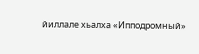йиллале хьалха «Ипподромный»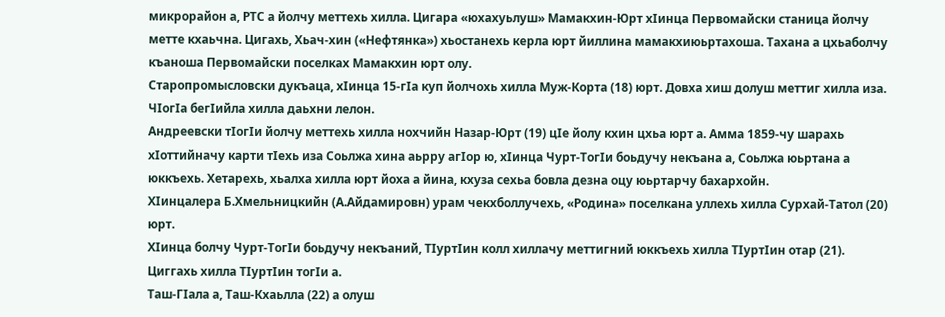микрорайон а, РТС а йолчу меттехь хилла. Цигара «юхахуьлуш» Мамакхин-Юрт хIинца Первомайски станица йолчу метте кхаьчна. Цигахь, Хьач-хин («Нефтянка») хьостанехь керла юрт йиллина мамакхиюьртахоша. Тахана а цхьаболчу къаноша Первомайски поселках Мамакхин юрт олу.
Старопромысловски дукъаца, хIинца 15-гIа куп йолчохь хилла Муж-Корта (18) юрт. Довха хиш долуш меттиг хилла иза. ЧIогIа бегIийла хилла даьхни лелон.
Андреевски тIогIи йолчу меттехь хилла нохчийн Назар-Юрт (19) цIе йолу кхин цхьа юрт а. Амма 1859-чу шарахь хIоттийначу карти тIехь иза Соьлжа хина аьрру агIор ю, хIинца Чурт-ТогIи боьдучу некъана а, Соьлжа юьртана а юккъехь. Хетарехь, хьалха хилла юрт йоха а йина, кхуза сехьа бовла дезна оцу юьртарчу бахархойн.
ХIинцалера Б.Хмельницкийн (А.Айдамировн) урам чекхболлучехь, «Родина» поселкана уллехь хилла Сурхай-Татол (20) юрт.
ХIинца болчу Чурт-ТогIи боьдучу некъаний, ТIуртIин колл хиллачу меттигний юккъехь хилла ТIуртIин отар (21). Циггахь хилла ТIуртIин тогIи а.
Таш-ГIала а, Таш-Кхаьлла (22) а олуш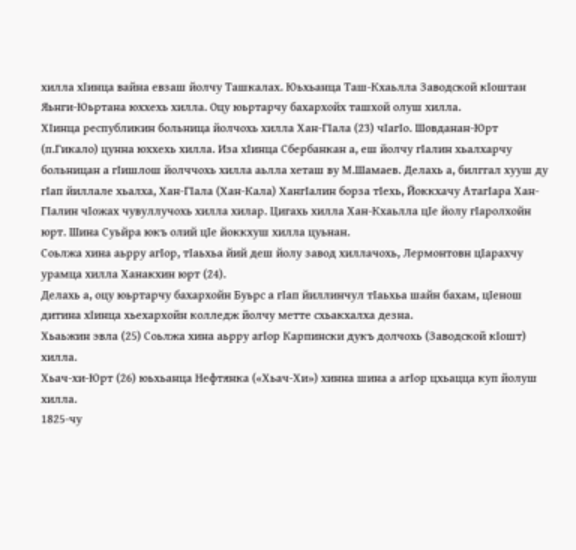хилла хIинца вайна евзаш йолчу Ташкалах. Юьхьанца Таш-Кхаьлла Заводской кIоштан Яьнги-Юьртана юххехь хилла. Оцу юьртарчу бахархойх ташхой олуш хилла.
ХIинца республикин больница йолчохь хилла Хан-ГIала (23) чIагIо. Шовданан-Юрт (п.Гикало) цунна юххехь хилла. Иза хIинца Сбербанкан а, еш йолчу гIалин хьалхарчу больницан а гIишлош йолччохь хилла аьлла хеташ ву М.Шамаев. Делахь а, билггал хууш ду гIап йиллале хьалха, Хан-ГIала (Хан-Кала) ХангIалин борза тIехь, Йоккхачу АтагIара Хан-ГIалин чIожах чувуллучохь хилла хилар. Цигахь хилла Хан-Кхаьлла цIе йолу гIаролхойн юрт. Шина Суьйра юкъ олий цIе йоккхуш хилла цуьнан.
Соьлжа хина аьрру агIор, тIаьхьа йий деш йолу завод хиллачохь, Лермонтовн цIарахчу урамца хилла Ханакхин юрт (24).
Делахь а, оцу юьртарчу бахархойн Буьрс а гIап йиллинчул тIаьхьа шайн бахам, цIенош дитина хIинца хьехархойн колледж йолчу метте схьакхалха дезна.
Хьаьжин эвла (25) Соьлжа хина аьрру агIор Карпински дукъ долчохь (Заводской кIошт) хилла.
Хьач-хи-Юрт (26) юьхьанца Нефтянка («Хьач-Хи») хинна шина а агIор цхьацца куп йолуш хилла.
1825-чу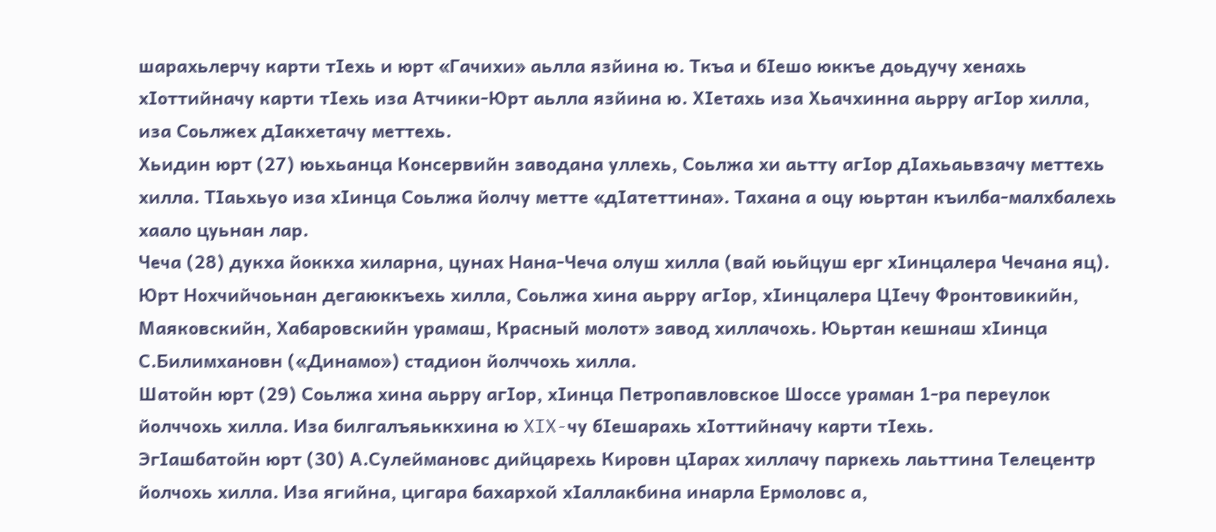шарахьлерчу карти тIехь и юрт «Гачихи» аьлла язйина ю. Ткъа и бIешо юккъе доьдучу хенахь хIоттийначу карти тIехь иза Атчики-Юрт аьлла язйина ю. ХIетахь иза Хьачхинна аьрру агIор хилла, иза Соьлжех дIакхетачу меттехь.
Хьидин юрт (27) юьхьанца Консервийн заводана уллехь, Соьлжа хи аьтту агIор дIахьаьвзачу меттехь хилла. ТIаьхьуо иза хIинца Соьлжа йолчу метте «дIатеттина». Тахана а оцу юьртан къилба-малхбалехь хаало цуьнан лар.
Чеча (28) дукха йоккха хиларна, цунах Нана-Чеча олуш хилла (вай юьйцуш ерг хIинцалера Чечана яц). Юрт Нохчийчоьнан дегаюккъехь хилла, Соьлжа хина аьрру агIор, хIинцалера ЦIечу Фронтовикийн, Маяковскийн, Хабаровскийн урамаш, Красный молот» завод хиллачохь. Юьртан кешнаш хIинца С.Билимхановн («Динамо») стадион йолччохь хилла.
Шатойн юрт (29) Соьлжа хина аьрру агIор, хIинца Петропавловское Шоссе ураман 1-ра переулок йолччохь хилла. Иза билгалъяьккхина ю XIX-чу бIешарахь хIоттийначу карти тIехь.
ЭгIашбатойн юрт (30) А.Сулеймановс дийцарехь Кировн цIарах хиллачу паркехь лаьттина Телецентр йолчохь хилла. Иза ягийна, цигара бахархой хIаллакбина инарла Ермоловс а,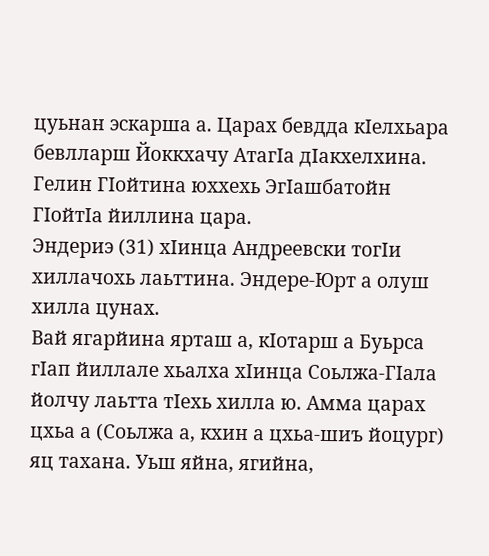цуьнан эскарша а. Царах бевдда кIелхьара бевлларш Йоккхачу АтагIа дIакхелхина. Гелин ГIойтина юххехь ЭгIашбатойн ГIойтIа йиллина цара.
Эндериэ (31) хIинца Андреевски тогIи хиллачохь лаьттина. Эндере-Юрт а олуш хилла цунах.
Вай ягарйина ярташ а, кIотарш а Буьрса гIап йиллале хьалха хIинца Соьлжа-ГIала йолчу лаьтта тIехь хилла ю. Амма царах цхьа а (Соьлжа а, кхин а цхьа-шиъ йоцург) яц тахана. Уьш яйна, ягийна,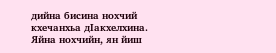дийна бисина нохчий кхечанхьа дIакхелхина. Яйна нохчийн, ян йиш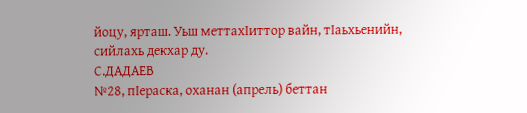йоцу, ярташ. Уьш меттахIиттор вайн, тIаьхьенийн, сийлахь декхар ду.
С.ДАДАЕВ
№28, пIераска, оханан (апрель) беттан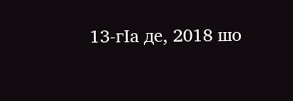13-гIа де, 2018 шо